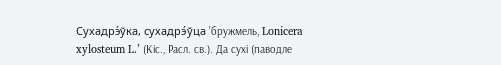Сухадрэ́ўка, сухадрэ́ўца ’бружмель, Lonicera xylosteum L.’ (Кіс., Расл. св.). Да сухі (паводле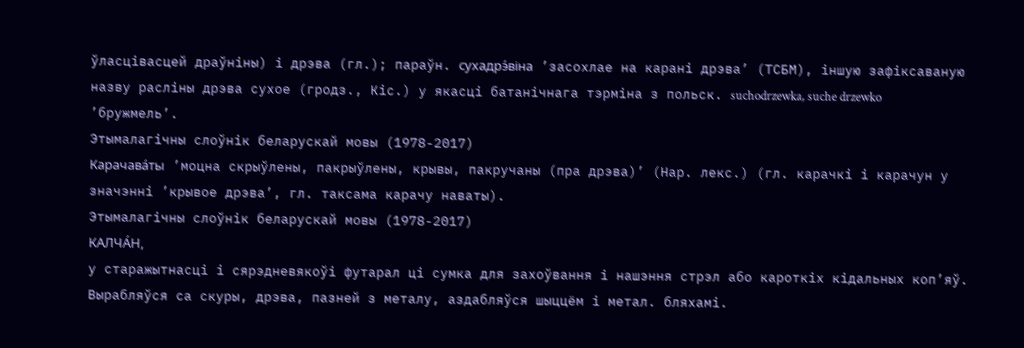ўласцівасцей драўніны) і дрэва (гл.); параўн. сухадрэ́віна ’засохлае на карані дрэва’ (ТСБМ), іншую зафіксаваную назву расліны дрэва сухое (гродз., Кіс.) у якасці батанічнага тэрміна з польск. suchodrzewka, suche drzewko ’бружмель’.
Этымалагічны слоўнік беларускай мовы (1978-2017)
Карачава́ты ’моцна скрыўлены, пакрыўлены, крывы, пакручаны (пра дрэва)’ (Нар. лекс.) (гл. карачкі і карачун у значэнні ’крывое дрэва’, гл. таксама карачу наваты).
Этымалагічны слоўнік беларускай мовы (1978-2017)
КАЛЧА́Н,
у старажытнасці і сярэдневякоўі футарал ці сумка для захоўвання і нашэння стрэл або кароткіх кідальных коп’яў. Вырабляўся са скуры, дрэва, пазней з металу, аздабляўся шыццём і метал. бляхамі.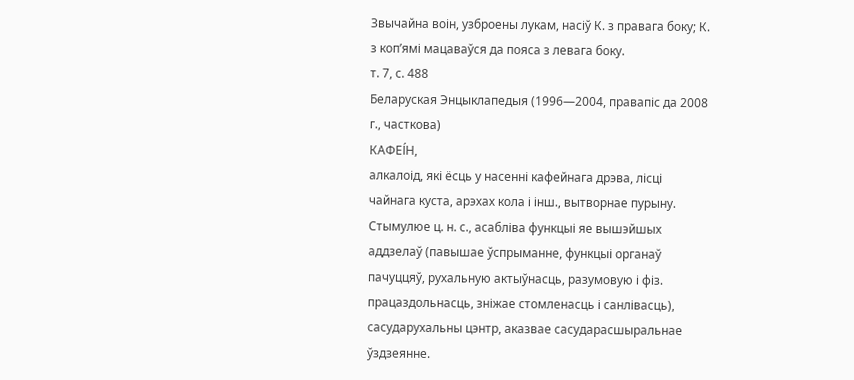Звычайна воін, узброены лукам, насіў К. з правага боку; К. з коп’ямі мацаваўся да пояса з левага боку.
т. 7, с. 488
Беларуская Энцыклапедыя (1996—2004, правапіс да 2008 г., часткова)
КАФЕІ́Н,
алкалоід, які ёсць у насенні кафейнага дрэва, лісці чайнага куста, арэхах кола і інш., вытворнае пурыну. Стымулюе ц. н. с., асабліва функцыі яе вышэйшых аддзелаў (павышае ўспрыманне, функцыі органаў пачуццяў, рухальную актыўнасць, разумовую і фіз. працаздольнасць, зніжае стомленасць і санлівасць), сасударухальны цэнтр, аказвае сасударасшыральнае ўздзеянне.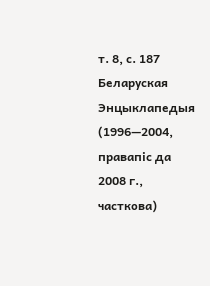т. 8, с. 187
Беларуская Энцыклапедыя (1996—2004, правапіс да 2008 г., часткова)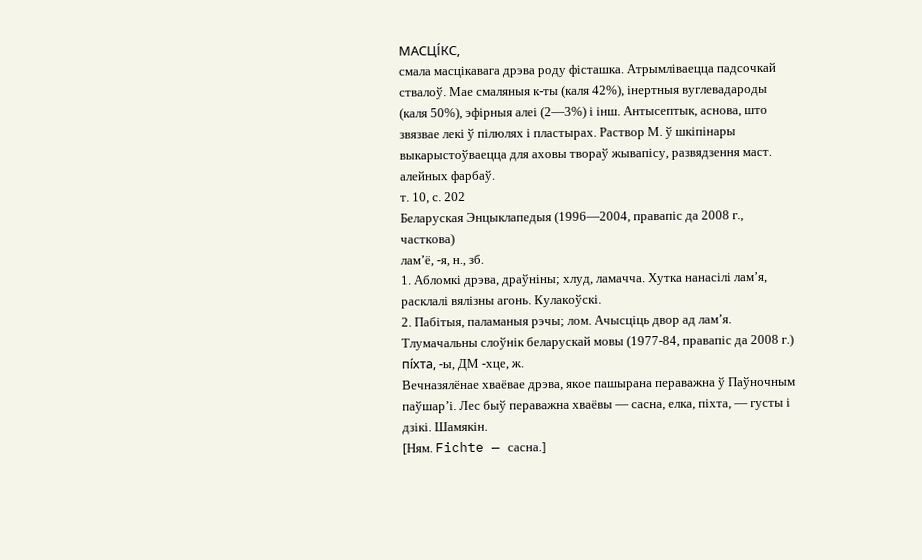МАСЦІ́КС,
смала масцікавага дрэва роду фісташка. Атрымліваецца падсочкай ствалоў. Мае смаляныя к-ты (каля 42%), інертныя вуглевадароды (каля 50%), эфірныя алеі (2—3%) і інш. Антысептык, аснова, што звязвае лекі ў пілюлях і пластырах. Раствор М. ў шкіпінары выкарыстоўваецца для аховы твораў жывапісу, развядзення маст. алейных фарбаў.
т. 10, с. 202
Беларуская Энцыклапедыя (1996—2004, правапіс да 2008 г., часткова)
лам’ё, ‑я, н., зб.
1. Абломкі дрэва, драўніны; хлуд, ламачча. Хутка нанасілі лам’я, расклалі вялізны агонь. Кулакоўскі.
2. Пабітыя, паламаныя рэчы; лом. Ачысціць двор ад лам’я.
Тлумачальны слоўнік беларускай мовы (1977-84, правапіс да 2008 г.)
пі́хта, ‑ы, ДМ ‑хце, ж.
Вечназялёнае хваёвае дрэва, якое пашырана пераважна ў Паўночным паўшар’і. Лес быў пераважна хваёвы — сасна, елка, піхта, — густы і дзікі. Шамякін.
[Ням. Fichte — сасна.]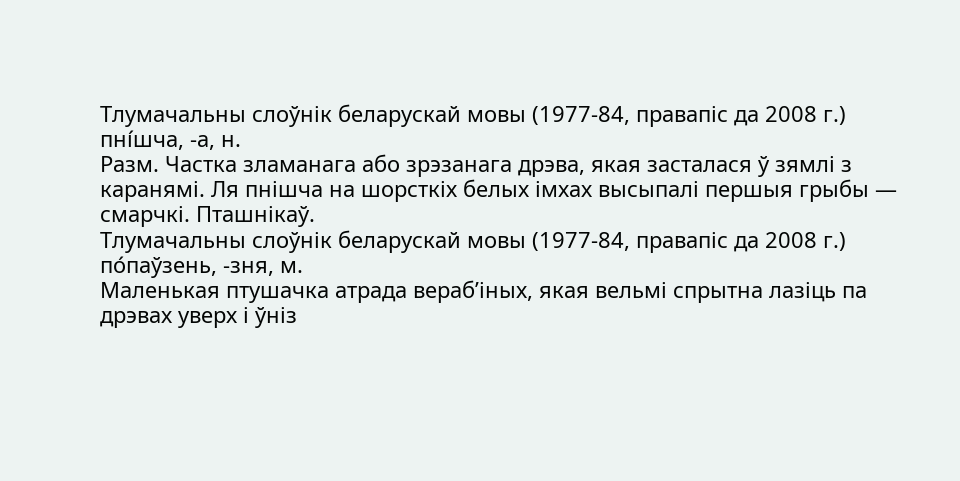Тлумачальны слоўнік беларускай мовы (1977-84, правапіс да 2008 г.)
пні́шча, ‑а, н.
Разм. Частка зламанага або зрэзанага дрэва, якая засталася ў зямлі з каранямі. Ля пнішча на шорсткіх белых імхах высыпалі першыя грыбы — смарчкі. Пташнікаў.
Тлумачальны слоўнік беларускай мовы (1977-84, правапіс да 2008 г.)
по́паўзень, ‑зня, м.
Маленькая птушачка атрада вераб’іных, якая вельмі спрытна лазіць па дрэвах уверх і ўніз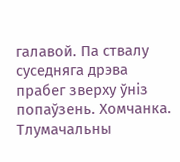галавой. Па ствалу суседняга дрэва прабег зверху ўніз попаўзень. Хомчанка.
Тлумачальны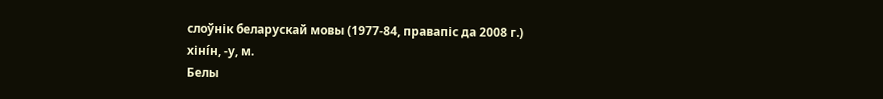слоўнік беларускай мовы (1977-84, правапіс да 2008 г.)
хіні́н, ‑у, м.
Белы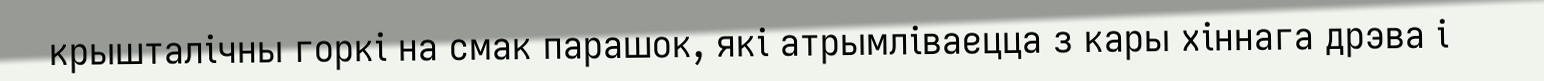крышталічны горкі на смак парашок, які атрымліваецца з кары хіннага дрэва і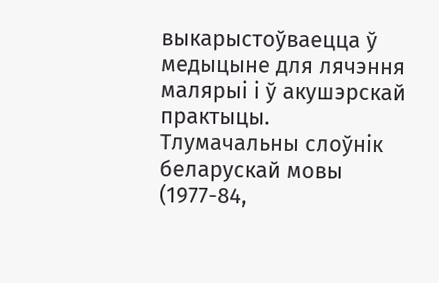выкарыстоўваецца ў медыцыне для лячэння малярыі і ў акушэрскай практыцы.
Тлумачальны слоўнік беларускай мовы (1977-84,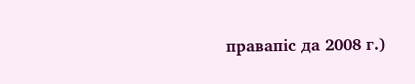правапіс да 2008 г.)